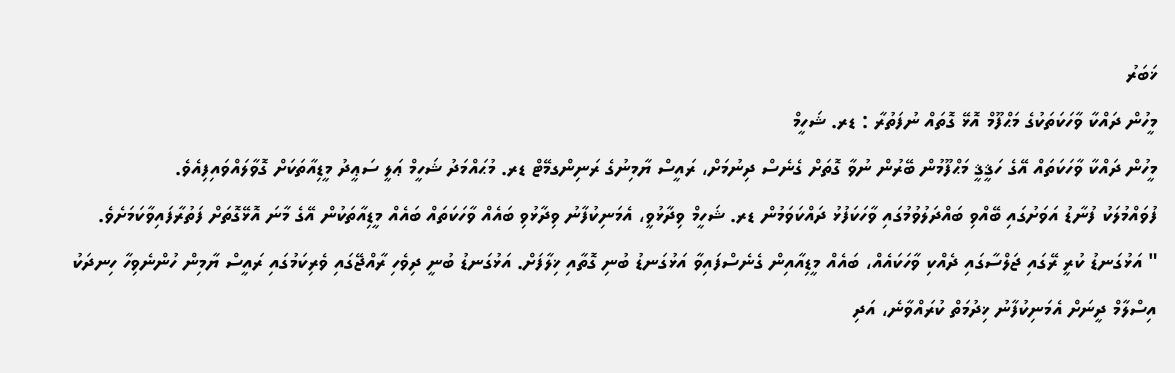ޚަބަރު
މީހުން ދައްކާ ވާހަކަތަކުގެ މަޙްފޫމް އޮޅޭ ގޮތައް ނުފަތުރާ : ޑރ. ޝަހީމް
މީހުން ދައްކާ ވާހަކަތައް އޭގެ ހަޤީޤީ މަޙްފޫމުން ބޭރުން ނުވާ ގޮތަށް ގެނެސް ދިނުމަށް، ރައީސް ޔާމިނުގެ ރަނިންގމޭޓް ޑރ. މުޙައްމަދު ޝަހީމް ޢަލީ ސަޢީދު މީޑިއާތަކަށް ގޮވާލައްވައިފިއެވެ.
ފުވައްމުލަކު ފުނާޑު އަވަށުގައި ބޭއްވި ބައްދަލުވުމުގައި ވާހަކަފުޅު ދައްކަވަމުން ޑރ. ޝަހީމް ވިދާޅުވީ، އެމަނިކުފާނު ވިދާޅުވި ބައެއް ވާހަކަތައް ބައެއް މީޑިއާތަކުން އޭގެ މާނަ އޮޅޭގޮތަށް ފަތުރާފައިވާކަމަށެވެ.
" އަޅުގަނޑު ކުރީ ރޭގައި ޖަލްސާގައި ދެއްކި ވާހަކައެއް، ބައެއް މީޑިއާއިން ގެނެސްފައިވާ އަޅުގަނޑު ބުނި ގޮތާއި ޚިލާފަށް. އަޅުގަނޑު ބުނީ ދިވެހި ރާއްޖޭގައި ވެރިކަމުގައި ރައީސް ޔާމިން ހުންނެވިހާ ހިނދަކު އިސްލާމް ދީނަށް އެމަނިކުފާނު ޚިދުމަތް ކުރައްވާނެ، އަދި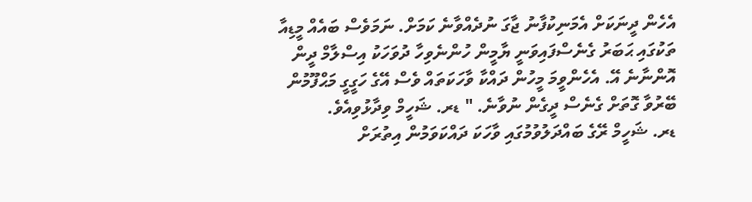އެހެން ދީނަކަށް އެމަނިކުފާނު ޖާގަ ނުދެއްވާނެ ކަމަށް. ނަމަވެސް ބައެއް މީޑިއާ ތަކުގައި ޙަބަރު ގެނެސްފައިވަނީ ޔާމީން ހުންނެވިހާ ދުވަހަކު އިސްލާމް ދީން އޮންނާނެ އޭ. އެހެންވީމަ މީހުން ދައްކާ ވާހަކަތައް ވެސް އޭގެ ހަގީގީ މަޙްފޫމުން ބޭރުވާ ގޮތަށް ގެނެސް ދީގެން ނުވާނެ. " ޑރ. ޝަހީމް ވިދާޅުވިއެވެ.
ޑރ. ޝަހީމް ރޭގެ ބައްދަލުވުމުގައި ވާހަކަ ދައްކަވަމުން އިތުރަށް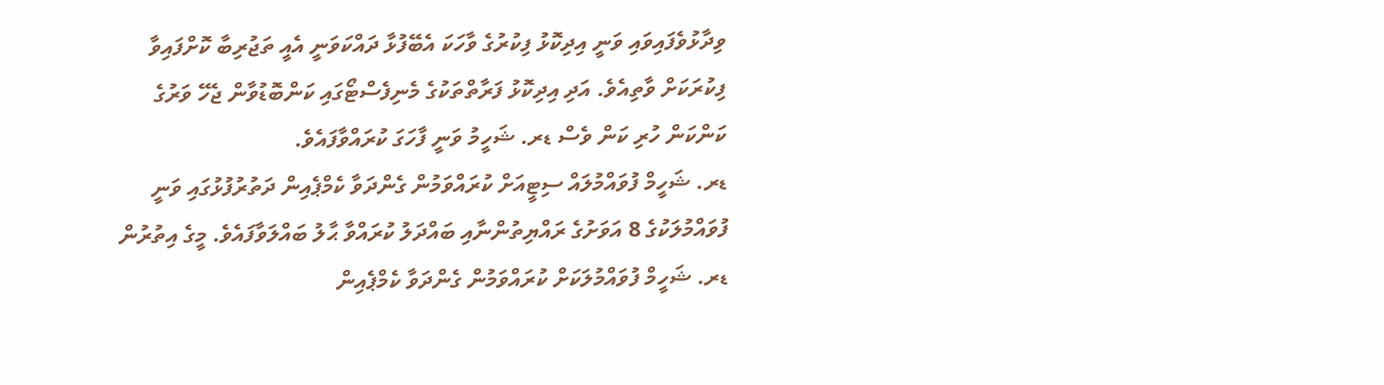ވިދާޅުވެފައިވައި ވަނީ އިދިކޮޅު ފިކުރުގެ ވާހަކަ އެބޭފުޅާ ދައްކަވަނީ އެއީ ތަޖުރިބާ ކޮށްފައިވާ ފިކުރަކަށް ވާތިއެވެ. އަދި އިދިކޮޅު ފަރާތްތަކުގެ މެނިފެސްޓޯގައި ކަންބޮޑުވާން ޖެހޭ ވަރުގެ ކަންކަން ހުރި ކަން ވެސް ޑރ. ޝަހީމު ވަނީ ފާހަގަ ކުރައްވާފައެވެ.
ޑރ. ޝަހީމް ފުވައްމުލައް ސިޓީއަށް ކުރައްވަމުން ގެންދަވާ ކެމްޕެއިން ދަތުރުފުޅުގައި ވަނީ ފުވައްމުލަކުގެ 8 އަވަށުގެ ރައްޔިތުންނާއި ބައްދަލު ކުރައްވާ ޙާލު ބައްލަވާފައެވެ. މީގެ އިތުރުން ޑރ. ޝަހީމް ފުވައްމުލަކަށް ކުރައްވަމުން ގެންދަވާ ކެމްޕެއިން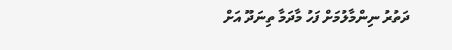ދަތުރު ނިންމާލުމަށް ފަހު މާދަމާ ތިނަދޫ އަށް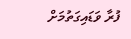ފުރާ ވަޑައިގަތުމަށް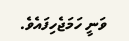ވަނީ ހަމަޖެހިފައެވެ.